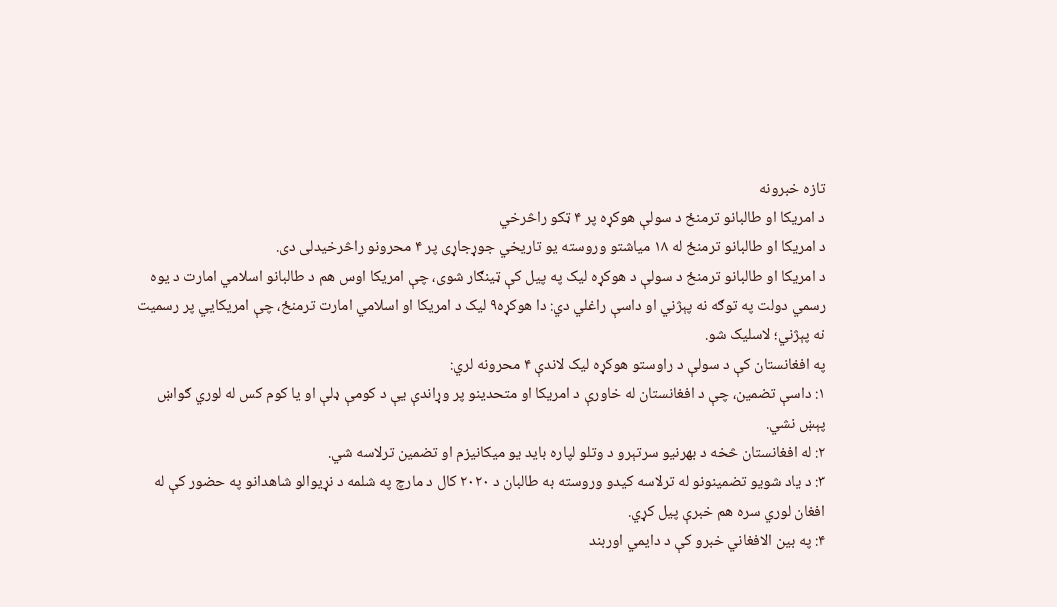تازه خبرونه
د امریکا او طالبانو ترمنځ د سولې هوکړه پر ۴ ټکو راڅرخي
د امریکا او طالبانو ترمنځ له ۱۸ میاشتو وروسته یو تاریخي جوړجاړی پر ۴ محرونو راڅرخیدلی دی.
د امریکا او طالبانو ترمنځ د سولې د هوکړه لیک په پیل کې ټینګار شوی، چې امریکا اوس هم د طالبانو اسلامي امارت د یوه رسمي دولت په توګه نه پېژني او داسې راغلي دي: دا هوکړه۹ لیک د امریکا او اسلامي امارت ترمنځ، چې امریکايي پر رسمیت نه پېژني؛ لاسلیک شو.
په افغانستان کې د سولې د راوستو هوکړه لیک لاندې ۴ محرونه لري:
۱: داسې تضمین، چې د افغانستان له خاورې د امریکا او متحدینو پر وړاندې يې د کومې ډلې او یا کوم کس له لوري ګواښ پېښ نشي.
۲: له افغانستان څخه د بهرنیو سرتېرو د وتلو لپاره باید یو میکانیزم او تضمین ترلاسه شي.
۳: د یاد شویو تضمینونو له ترلاسه کیدو وروسته به طالبان د ۲۰۲۰ کال د مارچ په شلمه د نړیوالو شاهدانو په حضور کې له افغان لوري سره هم خبرې پيل کړي.
۴: په بین الافغاني خبرو کې د دایمي اوربند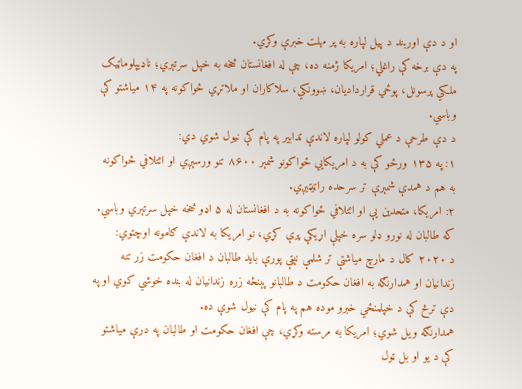او د دې اوربند د پيل لپاره به پر مهلت خبرې وکړي.
په دې برخه کې راغلي؛ امریکا ژمنه ده، چې له افغانستان څخه به خپل سرتېري؛ ناډیپلوماټیک ملکي پرسونل، پوځي قراردادیان، ښوونکي، سلاکاران او ملاتړي ځواکونه په ۱۴ میاشتو کې وباسي.
د دې طرحې د عملي کولو لپاره لاندې تدابیر په پام کې نیول شوي دي:
۱: په ۱۳۵ ورځو کې به د امریکايي ځواکونو شمېر ۸۶۰۰ تنو ورسېږي او ائتلافي ځواکونه به هم د همدې شمېرې تر سرحده راټیټیږي.
۲: امریکا، متحدین يې او ائتلافي ځواکونه به د افغانستان له ۵ اډو څخه خپل سرتېري وباسي.
که طالبان له نورو ډلو سره خپلې اړیکې پرې کړي، نو امریکا به لاندې ګامونه اوچتوي:
د ۲۰۲۰ کال د مارچ میاشتې تر شلمې نېټې پورې باید طالبان د افغان حکومت زر تنه زندانیان او همدارنګه به افغان حکومت د طالبانو پېنځه زره زندانیان له بنده خوشي کوي او په دې ترڅ کې د خپلمنځي خبرو موده هم په پام کې نیول شوې ده.
همدارنګه ویل شوي؛ امریکا به مرسته وکړي، چې افغان حکومت او طالبان په درې میاشتو کې د یو او بل ټول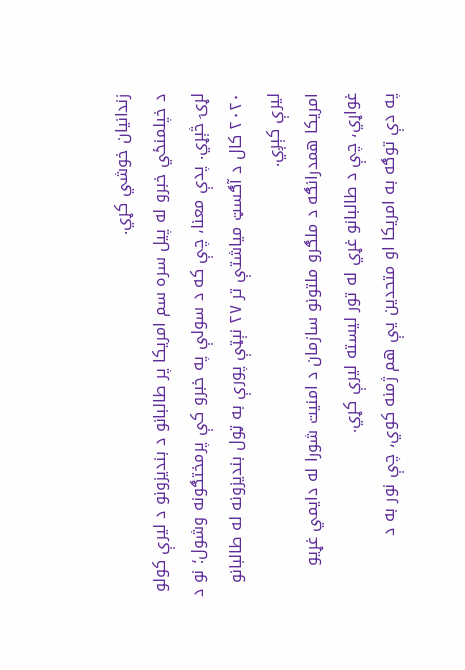زندانیان خوشي کړي.
د خپلمنځي خبرو له پيل سره سم امریکا پر طالبانو د بندیزونو د لیرې کولو لړۍ څېړي. پدې معنا، چې که د سولې په خبرو کې پرمختګونه وشول؛ نو د ۲۰۲۰ کال د آګسټ میاشتې تر ۲۷ نېټې پورې به ټول بندیزونه له طالبانو لیرې کېږي.
امریکا همدرانګه د ملګرو ملتونو سازمان د امنیت شورا له دایمي غړیو غواړي، چې د طالبانو غړي له تور لیسته لیرې کړي.
په دې توګه به امریکا او متحدین يې هم ژمنه کوي، چې نور به د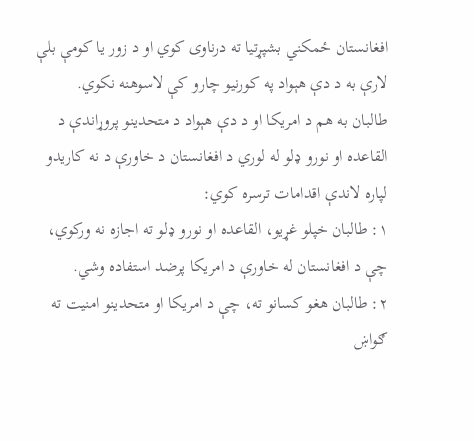افغانستان ځمکني بشپړتیا ته درناوی کوي او د زور یا کومې بلې لارې به د دې هېواد په کورنیو چارو کې لاسوهنه نکوي.
طالبان به هم د امریکا او د دې هېواد د متحدینو پروړاندې د القاعده او نورو ډلو له لوري د افغانستان د خاورې د نه کاریدو لپاره لاندې اقدامات ترسره کوي:
۱: طالبان خپلو غړیو، القاعده او نورو ډلو ته اجازه نه ورکوي، چې د افغانستان له خاورې د امریکا پرضد استفاده وشي.
۲: طالبان هغو کسانو ته، چې د امریکا او متحدینو امنیت ته ګواښ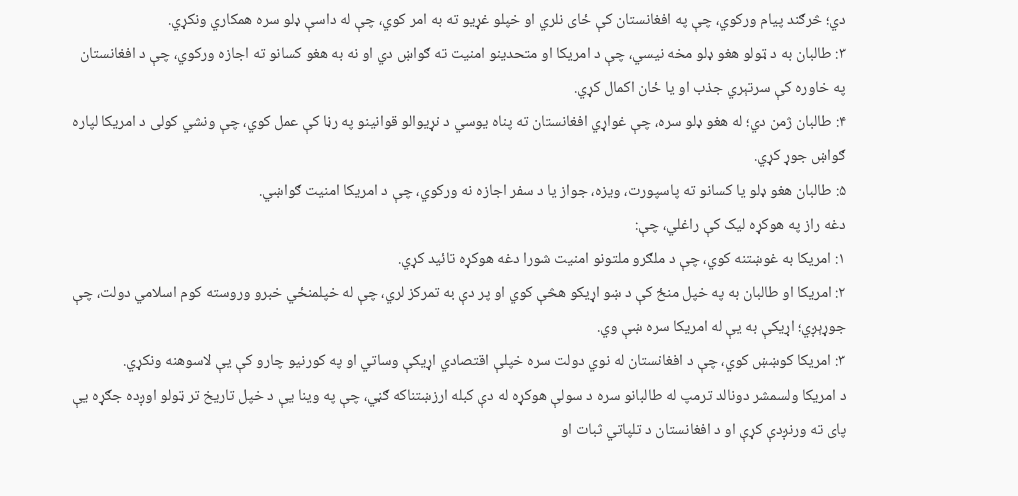دي؛ څرګند پیام ورکوي، چې په افغانستان کې ځای نلري او خپلو غړیو ته به امر کوي، چې له داسې ډلو سره همکاري ونکړي.
۳: طالبان به د ټولو هغو ډلو مخه نیسي، چې د امریکا او متحدینو امنیت ته ګواښ دي او نه به هغو کسانو ته اجازه ورکوي، چې د افغانستان په خاوره کې سرتېري جذب او یا ځان اکمال کړي.
۴: طالبان ژمن دي؛ له هغو ډلو سره، چې غواړي افغانستان ته پناه یوسي د نړیوالو قوانینو په رڼا کې عمل کوي، چې ونشي کولی د امریکا لپاره ګواښ جوړ کړي.
۵: طالبان هغو ډلو یا کسانو ته پاسپورت، ویزه، جواز یا د سفر اجازه نه ورکوي، چې د امریکا امنیت ګواښي.
دغه راز په هوکړه لیک کې راغلي، چې:
۱: امریکا به غوښتنه کوي، چې د ملګرو ملتونو امنیت شورا دغه هوکړه تائید کړي.
۲: امریکا او طالبان به په خپل منځ کې د ښو اړیکو هڅې کوي او پر دې به تمرکز لري، چې له خپلمنځي خبرو وروسته کوم اسلامي دولت، چې جوړېږي؛ اړیکې به یې له امریکا سره ښې وي.
۳: امریکا کوښښ کوي، چې د افغانستان له نوي دولت سره خپلې اقتصادي اړیکې وساتي او په کورنیو چارو کې يې لاسوهنه ونکړي.
د امریکا ولسمشر دونالد ترمپ له طالبانو سره د سولې هوکړه له دې کبله ارزښتناکه ګڼي، چې په وینا یې د خپل تاریخ تر ټولو اوږده جګړه یې پای ته ورنږدې کړې او د افغانستان د تلپاتي ثبات او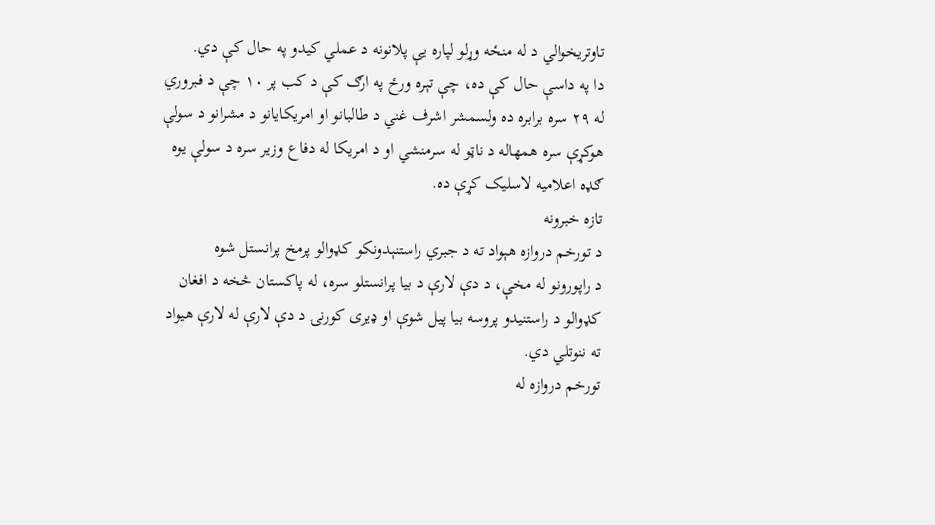تاوتریخوالي د له منځه وړلو لپاره یې پلانونه د عملي کیدو په حال کې دي.
دا په داسې حال کې ده، چې تېره ورځ په ارګ کې د کب پر ۱۰ چې د فبروري له ۲۹ سره برابره ده ولسمشر اشرف غني د طالبانو او امریکایانو د مشرانو د سولې هوکړې سره همهاله د ناټو له سرمنشي او د امریکا له دفاع وزیر سره د سولې یوه ګډه اعلامیه لاسلیک کړې ده.
تازه خبرونه
د تورخم دروازه هېواد ته د جبري راستنېدونکو کډوالو پرمخ پرانستل شوه
د راپورونو له مخې، د دې لارې د بیا پرانستلو سره، له پاکستان څخه د افغان کډوالو د راستنیدو پروسه بیا پیل شوې او ډیری کورنۍ د دې لارې له لارې هیواد ته ننوتلي دي.
تورخم دروازه له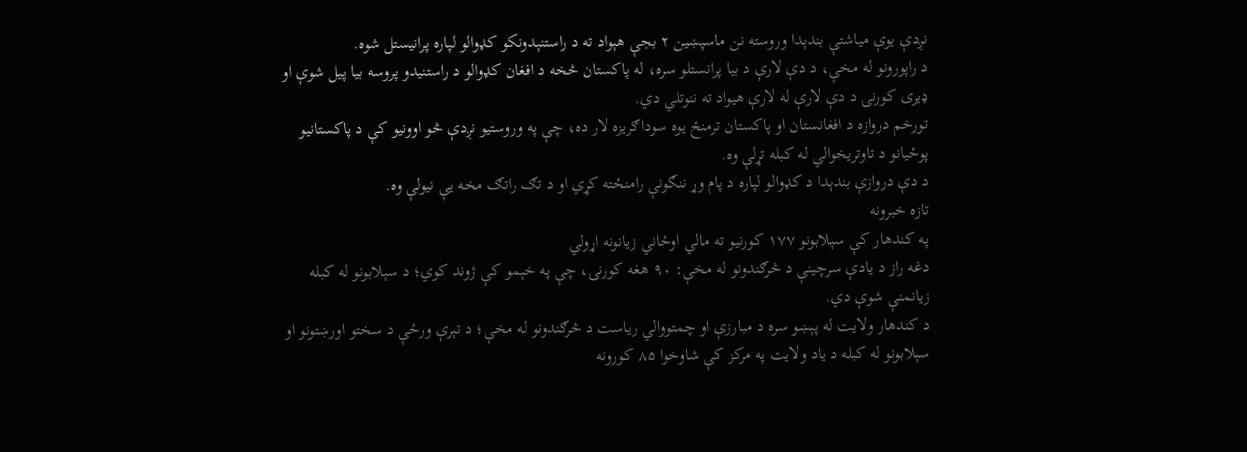نږدې یوې میاشتې بندېدا وروسته نن ماسپښین ۲ بجې هېواد ته د راستنېدونکو کډوالو لپاره پرانیستل شوه.
د راپورونو له مخې، د دې لارې د بیا پرانستلو سره، له پاکستان څخه د افغان کډوالو د راستنیدو پروسه بیا پیل شوې او ډیری کورنۍ د دې لارې له لارې هیواد ته ننوتلي دي.
تورخم دروازه د افغانستان او پاکستان ترمنځ یوه سوداګریزه لار ده، چې په وروستیو نږدې څو اوونیو کې د پاکستانیو پوځیانو د تاوتریخوالي له کبله تړلې وه.
د دې دروازې بندېدا د کډوالو لپاره د پام وړ ننګونې رامنځته کړي او د تګ راتګ مخه یې نیولې وه.
تازه خبرونه
په کندهار کې سېلابونو ۱۷۷ کورنیو ته مالي اوځاني زیانونه اړولي
دغه راز د یادې سرچینې د څرګندونو له مخې: ۹۰ هغه کورنۍ، چې په خېمو کې ژوند کوي؛ د سېلابونو له کبله زیانمنې شوې دي.
د کندهار ولایت له پېښو سره د مبارزې او چمتووالي ریاست د څرګندونو له مخې؛ د تېرې ورځې د سختو اورښتونو او سېلابونو له کبله د یاد ولایت په مرکز کې شاوخوا ۸۵ کورونه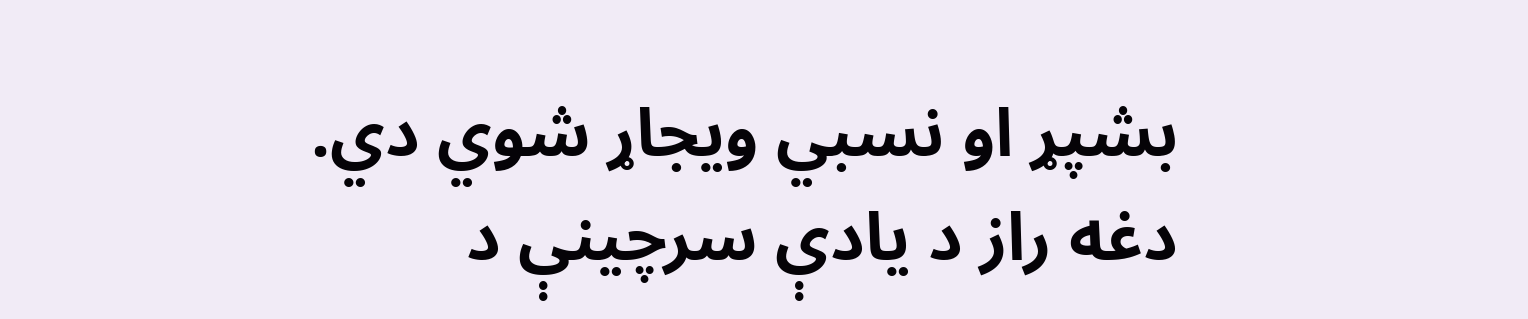بشپړ او نسبي ویجاړ شوي دي.
دغه راز د یادې سرچینې د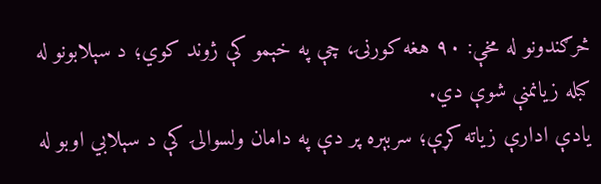څرګندونو له مخې: ۹۰ هغه کورنۍ، چې په خېمو کې ژوند کوي؛ د سېلابونو له کبله زیانمنې شوې دي.
یادې ادارې زیاته کړې؛ سربېره پر دې په دامان ولسوالۍ کې د سېلابي اوبو له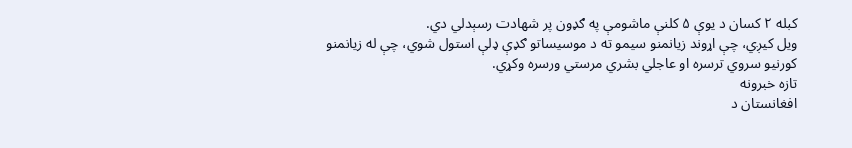کبله ۲ کسان د یوې ۵ کلنې ماشومې په ګډون پر شهادت رسېدلي دي.
ویل کیږي، چې اړوند زیانمنو سیمو ته د موسيساتو ګډې ډلې استول شوي، چې له زیانمنو کورنیو سروي ترسره او عاجلي بشري مرستي ورسره وکړي.
تازه خبرونه
افغانستان د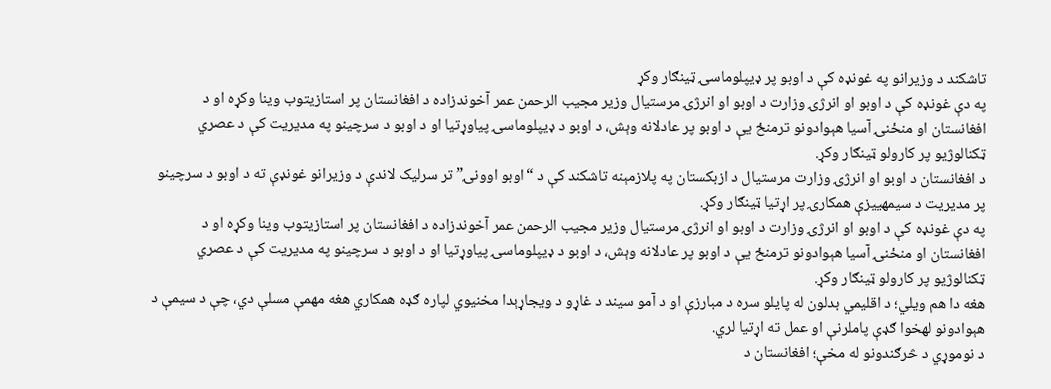تاشکند د وزیرانو په غونډه کې د اوبو پر ډیپلوماسۍ ټینګار وکړ
په دې غونډه کې د اوبو او انرژۍ وزارت د اوبو او انرژۍ مرستیال وزیر مجیب الرحمن عمر آخوندزاده د افغانستان پر استازیتوب وینا وکړه او د افغانستان او منځنۍ آسیا هېوادونو ترمنځ یې د اوبو پر عادلانه وېش، د اوبو د ډیپلوماسۍ پیاوړتیا او د اوبو د سرچینو په مدیریت کې د عصري ټکنالوژیو پر کارولو ټینګار وکړ.
د افغانستان د اوبو او انرژۍ وزارت مرستیال د ازبکستان په پلازمېنه تاشکند کې د “اوبو اوونۍ” تر سرلیک لاندې د وزیرانو غونډې ته د اوبو د سرچینو پر مدیریت د سیمهییزې همکارۍ پر اړتیا ټینګار وکړ.
په دې غونډه کې د اوبو او انرژۍ وزارت د اوبو او انرژۍ مرستیال وزیر مجیب الرحمن عمر آخوندزاده د افغانستان پر استازیتوب وینا وکړه او د افغانستان او منځنۍ آسیا هېوادونو ترمنځ یې د اوبو پر عادلانه وېش، د اوبو د ډیپلوماسۍ پیاوړتیا او د اوبو د سرچینو په مدیریت کې د عصري ټکنالوژیو پر کارولو ټینګار وکړ.
هغه دا هم ویلي؛ د اقلیمي بدلون له پایلو سره د مبارزې او د آمو سیند د غاړو د ویجاړېدا مخنیوي لپاره ګډه همکاري هغه مهمې مسلې دي، چې د سیمې د هېوادونو لهخوا ګډې پاملرنې او عمل ته اړتیا لري.
د نوموړي د څرګندونو له مخې؛ افغانستان د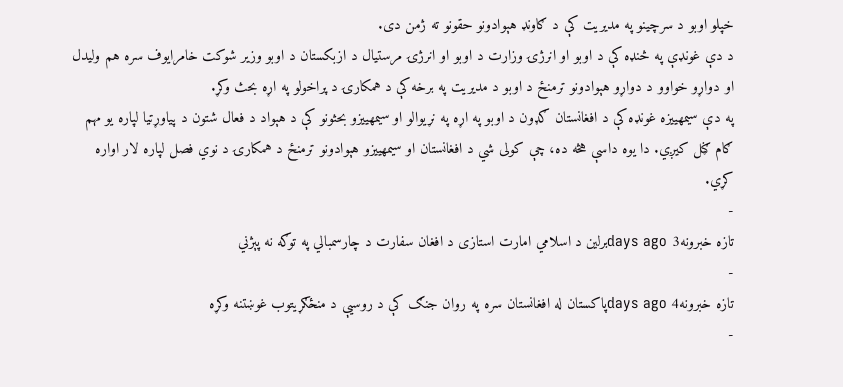خپلو اوبو د سرچینو په مدیریت کې د ګاونډ هېوادونو حقونو ته ژمن دی.
د دې غونډې په څنډه کې د اوبو او انرژۍ وزارت د اوبو او انرژۍ مرستیال د ازبکستان د اوبو وزیر شوکت خامرایوف سره هم ولیدل او دواړو خواوو د دواړو هېوادونو ترمنځ د اوبو د مدیریت په برخه کې د همکارۍ د پراخولو په اړه بحث وکړ.
په دې سیمهییزه غونډه کې د افغانستان ګډون د اوبو په اړه په نړیوالو او سیمهییزو بحثونو کې د هېواد د فعال شتون د پیاوړتیا لپاره یو مهم ګام ګڼل کیږي. دا یوه داسې هڅه ده، چې کولی شي د افغانستان او سیمهییزو هېوادونو ترمنځ د همکارۍ د نوي فصل لپاره لار اواره کړي.
-
تازه خبرونه3 days agoبرلین د اسلامي امارت استازی د افغان سفارت د چارسمبالي په توګه نه پېژني
-
تازه خبرونه4 days agoپاکستان له افغانستان سره په روان جنګ کې د روسیې د منځګړیتوب غوښتنه وکړه
-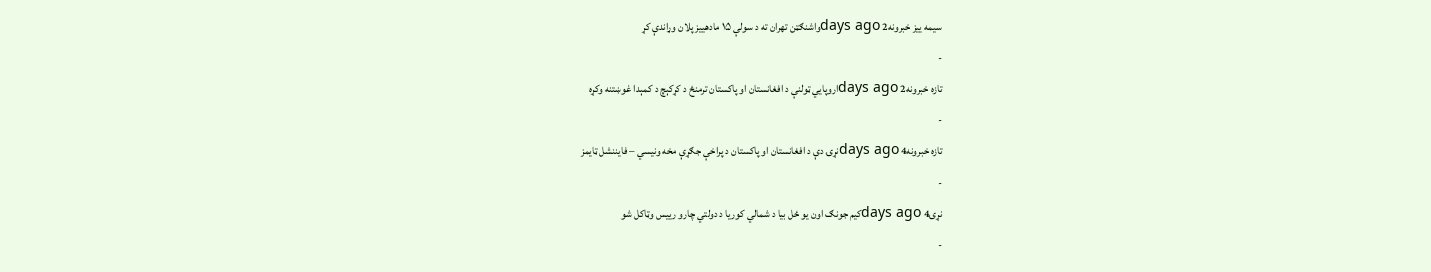سیمه ییز خبرونه2 days agoواشنګټن تهران ته د سولې ۱۵ مادهییز پلان وړاندې کړ
-
تازه خبرونه2 days agoاروپايي ټولنې د افغانستان او پاکستان ترمنځ د کړکېچ د کمېدا غوښتنه وکړه
-
تازه خبرونه4 days agoنړۍ دې د افغانستان او پاکستان د پراخې جګړې مخه ونیسي – فایننشل ټایمز
-
نړۍ4 days agoکیم جونګ اون یو ځل بیا د شمالي کوریا د دولتي چارو رییس وټاکل شو
-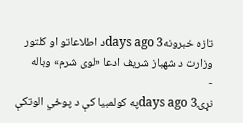تازه خبرونه3 days agoد اطلاعاتو او کلتور وزارت د شهباز شریف ادعا «لوی شرم» وباله
-
نړۍ3 days agoپه کولمبیا کې د پوځي الوتکې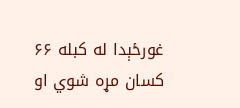غورځېدا له کبله ۶۶ کسان مړه شوي او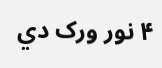۴ نور ورک دي